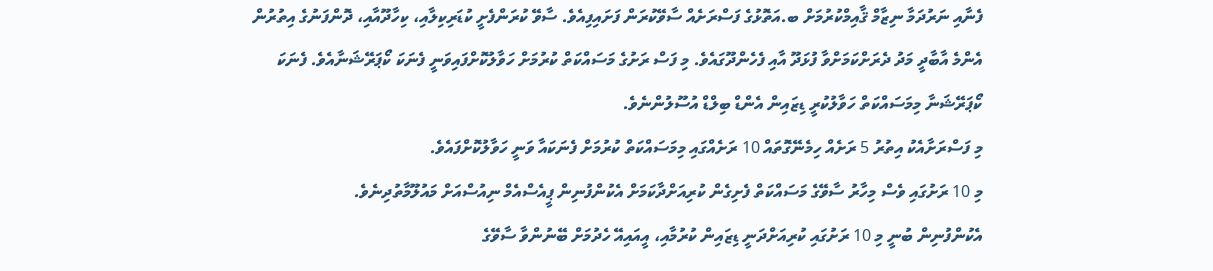ފެނާއި ނަރުދަމާ ނިޒާމް ޤާއިމްކުރުމަށް ބ.އަތޮޅުގެ ފަސްރަށެއް ސާވޭކުރަން ފަށައިފިއެވެ. ސާވޭ ކުރަންފެށީ ކުޑަރިކިލާއި، ކިހާދޫއާއި، ދޮންފަނުގެ އިތުރުން އެންމެ އާބާދީ މަދު ދެރަށްކަމަށްވާ ފުޅަދޫ އާއި ފެހެންދޫގައެވެ. މި ފަސް ރަށުގެ މަސައްކަތް ކުރުމަށް ހަވާލުކޮށްފައިވަނީ ފެނަކަ ކޯޕަރޭޝަނާއެވެ. ފެނަކަ ކޯޕަރޭޝަނާ މިމަސައްކަތް ހަވާލުކުރީ ޑިޒައިން އެންޑް ބިލްޑް އުސޫލުންނެވެ.
މި ފަސްރަށާއެކު އިތުރު 5 ރަށެއް ހިމެނޭގޮތައް 10 ރަށެއްގައި މިމަސައްކަތް ކުރުމަށް ފެނަކައާ ވަނީ ހަވާލުކޮށްފައެވެ.
މި 10 ރަށުގައި ވެސް މިހާރު ސާވޭގެ މަސައްކަތް ފެށިގެން ކުރިއަށްދާކަމަށް އެކުންފުނިން ޕީއެސްއެމް ނިއުސްއަށް މައުލޫމާތުދިނެވެ.
އެކުންފުނިން ބުނީ މި 10 ރަށުގައި ކުރިއަށްދަނީ ޑިޒައިން ކުރުމާއި، އީއައިއޭ ހެދުމަށް ބޭނުންވާ ސާވޭގެ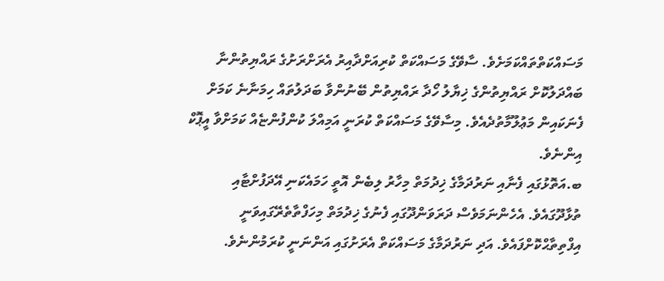މަސައްކަތްތައްކަމަށެވެ. ސާވޭގެ މަސައްކަތް ކުރިއަށްދާއިރު އެރަށްރަށުގެ ރައްޔިތުންނާ ބައްދަލުކޮށް ރައްޔިތުންގެ ޚިޔާލު ހޯދާ ރައްޔިތުން ބޭނުންވާ ބަދަލުތައް ހިމަނާނެ ކަމަށް ފެނަކައިން މަޢުލޫމާތުދެއެވެ. މިސާވޭގެ މަސައްކަތް ކުރަނީ އަމިއްލަ ކުންފުންޏެއް ކަމަށްވާ އީޕޮކް އިންނެވެ.
ބ.އަތޮޅުގައި ފެނާއި ނަރުދަމާގެ ޚިދުމަތް މިހާރު ލިބެން އޮތީ ހަމައެކަނި އޭދަފުށްޓާއި ތުޅާދޫގައެވެ. އެހެންނަމަވެސް ދަރަވަންދޫގައި ފެނުގެ ޚިދުމަތް މިހަފްތާތެރޭގައިވަނީ އިފްތިތާޙްކޮށްފައެވެ. އަދި ނަރުދަމާގެ މަސައްކަތް އެރަށުގައި އަންނަނީ ކުރަމުންނެވެ.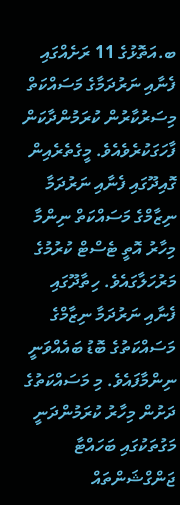ބ.އަތޮޅުގެ 11 ރަށެއްގައި ފެނާއި ނަރުދަމާގެ މަސައްކަތް މިސަރުކާރުން ކުރަމުންދާކަން ފާހަގަކުރެވެއެވެ. މީގެތެރެއިން ގޮއިދޫގައި ފެނާއި ނަރުދަމާ ނިޒާމްގެ މަސައްކަތް ނިންމާ މިހާރު އޮތީ ޓެސްޓް ކުރުމުގެ މަރުހަލާގައެވެ. ހިތާދޫގައި ފެނާއި ނަރުދަމާ ނިޒާމްގެ މަސައްކަތުގެ ބޮޑު ބައެއްވަނީ ނިންމާފައެވެ. މި މަސައްކަތުގެ ދަށުން މިހާރު ކުރަމުންދަނީ މަގުތަކުގައި ބަހައްޓާ ޖަންގްޝަންތައް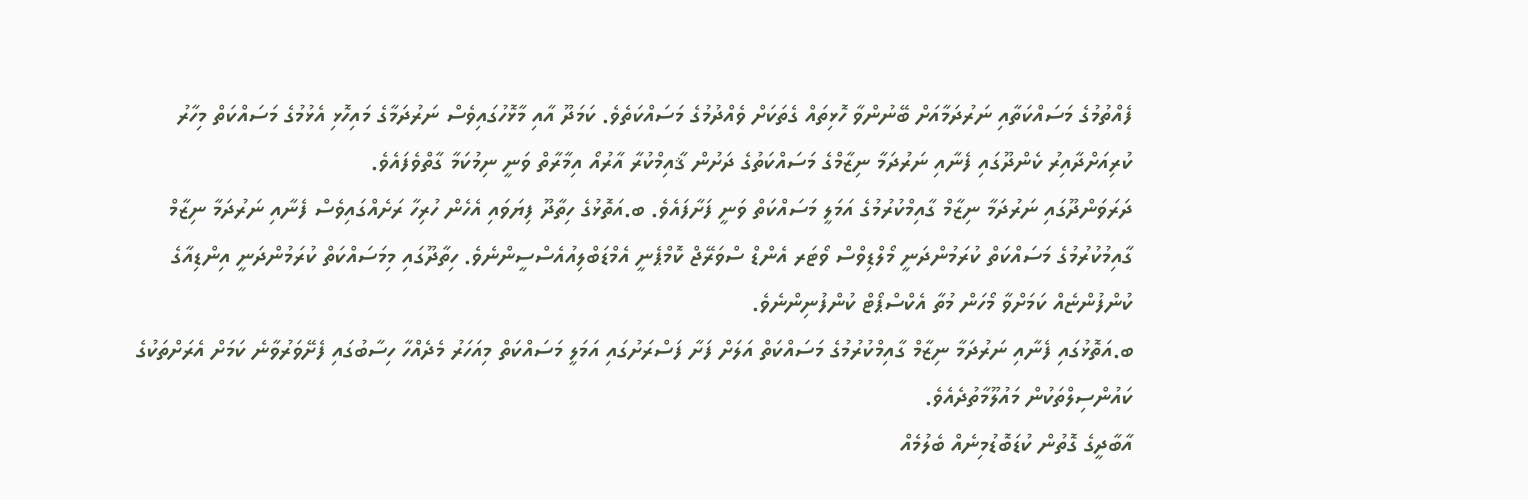ފެއްތުމުގެ މަސައްކަތާއި ނަރުދަމާއަށް ބޭނުންވާ ހޮޅިތައް ގެތަކަށް ވެއްދުމުގެ މަސައްކަތެވެ. ކަމަދޫ އާއި މާޅޮހުގައިވެސް ނަރުދަމާގެ މައިހޮޅި އެޅުމުގެ މަސައްކަތް މިހާރު ކުރިއަށްދާއިރު ކެންދޫގައި ފެނާއި ނަރުދަމާ ނިޒާމްގެ މަސައްކަތުގެ ދަށުން ޤާއިމްކުރާ އާރުއޯ އިމާރާތް ވަނީ ނިމުކަމާ ގާތްވެފައެވެ.
ދަރަވަންދޫގައި ނަރުދަމާ ނިޒާމް ގާއިމްކުރުމުގެ އަމަލީ މަސައްކަތް ވަނީ ފަށާފައެވެ. ބ.އަތޮޅުގެ ހިތާދޫ ފިޔަވައި އެހެން ހުރިހާ ރަށެއްގައިވެސް ފެނާއި ނަރުދަމާ ނިޒާމް ގާއިމުކުރުމުގެ މަސައްކަތް ކުރަމުންދަނީ މޯލްޑިވްސް ވޯޓަރ އެންޑް ސްވަރޭޖް ކޮމްޕެނީ އެމްޑަބްލިއުއެސްސީންނެވެ. ހިތާދޫގައި މިމަސައްކަތް ކުރަމުންދަނީ އިންޑިއާގެ ކުންފުންޏެއް ކަމަށްވާ މޯހަން މުތާ އެކްސްޕޯޓް ކުންފުނިންނެވެ.
ބ.އަތޮޅުގައި ފެނާއި ނަރުދަމާ ނިޒާމް ގާއިމްކުރުމުގެ މަސައްކަތް އަލަށް ފަށާ ފަސްރަށުގައި އަމަލީ މަސައްކަތް މިއަހަރު މެދެއްހާ ހިސާބުގައި ފެށޭވަރުވާނެ ކަމަށް އެރަށްތަކުގެ ކައުންސިލްތަކުން މައުލޫމާތުދެއެވެ.
އާބާދީގެ ގޮތުން ކުޑަބޮޑުމިނެއް ބެލުމެއް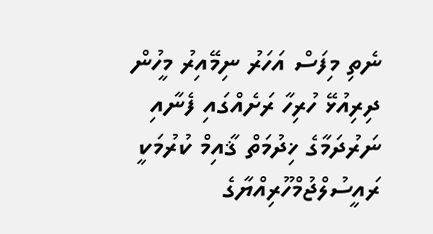ނެތި މިފަސް އަހަރު ނިމޭއިރު މީހުން ދިރިއުޅޭ ހުރިހާ ރަށެއްގައި ފެނާއި ނަރުދަމާގެ ޚިދުމަތް ޤާއިމް ކުރުމަކީ ރައީސުލްޖުމްހޫރިއްޔާގެ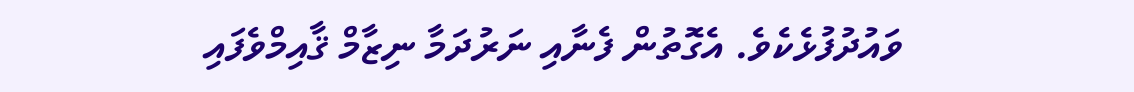ވައުދުފުޅެކެވެ. އެގޮތުން ފެނާއި ނަރުދަމާ ނިޒާމް ޤާއިމްވެފައި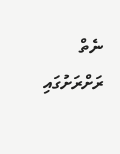ނެތް ރަށްރަށުގައި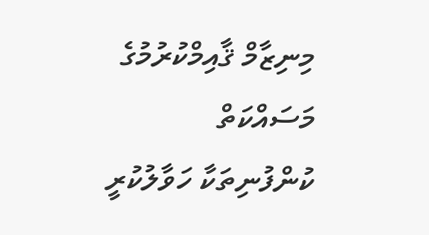މިނިޒާމް ޤާއިމްކުރުމުގެ މަސައްކަތް ކުންފުނިތަކާ ހަވާލުކުރީ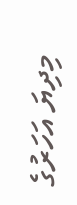މިދިޔަ އަހަރުގެ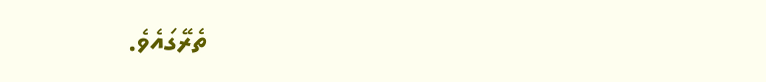ތެރޭގައެވެ.